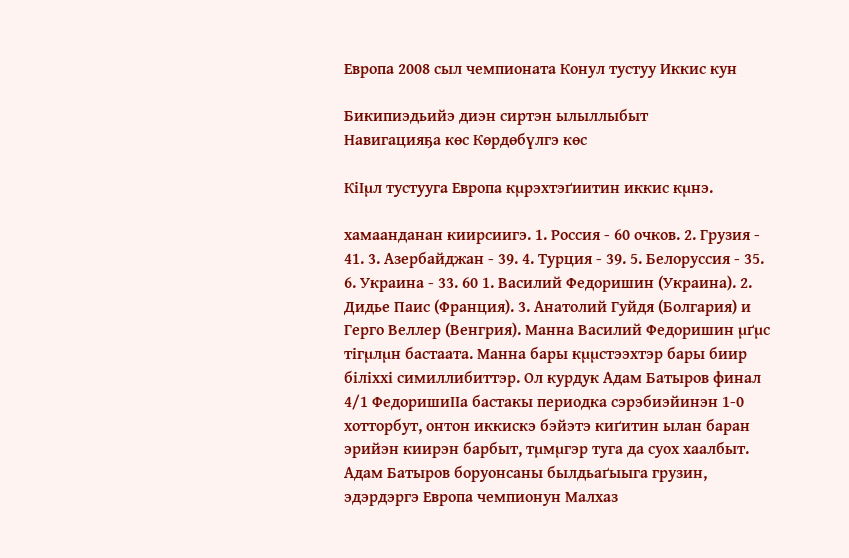Европа 2008 сыл чемпионата Конул тустуу Иккис кун

Бикипиэдьийэ диэн сиртэн ылыллыбыт
Навигацияҕа көс Көрдөбүлгэ көс

КіІµл тустууга Европа кµрэхтэґиитин иккис кµнэ.

хамаанданан киирсиигэ. 1. Россия - 60 очков. 2. Грузия - 41. 3. Азербайджан - 39. 4. Турция - 39. 5. Белоруссия - 35. 6. Украина - 33. 60 1. Василий Федоришин (Украина). 2. Дидье Паис (Франция). 3. Анатолий Гуйдя (Болгария) и Герго Веллер (Венгрия). Манна Василий Федоришин µґµс тігµлµн бастаата. Манна бары кµµстээхтэр бары биир біліххі симиллибиттэр. Ол курдук Адам Батыров финал 4/1 ФедоришиІІа бастакы периодка сэрэбиэйинэн 1-0 хотторбут, онтон иккискэ бэйэтэ киґитин ылан баран эрийэн киирэн барбыт, тµмµгэр туга да суох хаалбыт. Адам Батыров боруонсаны былдьаґыыга грузин, эдэрдэргэ Европа чемпионун Малхаз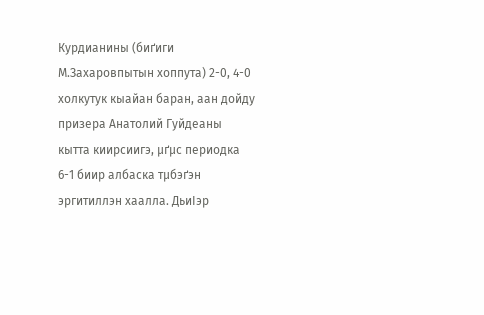Курдианины (биґиги М.Захаровпытын хоппута) 2-0, 4-0 холкутук кыайан баран, аан дойду призера Анатолий Гуйдеаны кытта киирсиигэ, µґµс периодка 6-1 биир албаска тµбэґэн эргитиллэн хаалла. ДьиІэр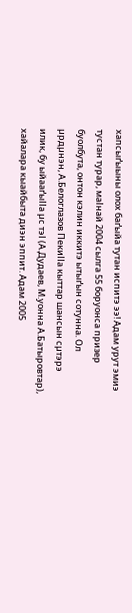хапсыґыыны олох баґыйа тутан испитэ ээ! Адам урут эмиэ тустан турар, маІнай 2004 сылга 55 боруонса призер буолбута, онтон кэлин иккитэ ытыґын сотунна. Ол µрдµнэн, А.Белоглазов ПекиІІа кыттар шансын сµтэрэ илик, бу ыйааґыІІа µс тэІ (А.Дудаев, М.уонна А.Батыровтар), хайалара кыайбыта диэн эппит. Адам 2005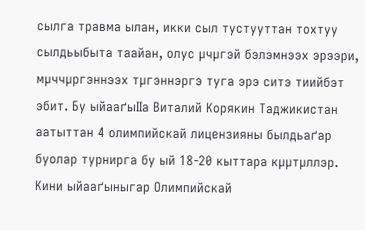сылга травма ылан, икки сыл тустууттан тохтуу сылдьыбыта таайан, олус µчµгэй бэлэмнээх эрээри, мµччµргэннээх тµгэннэргэ туга эрэ ситэ тиийбэт эбит. Бу ыйааґыІІа Виталий Корякин Таджикистан аатыттан 4 олимпийскай лицензияны былдьаґар буолар турнирга бу ый 18-20 кыттара кµµтµллэр. Кини ыйааґыныгар Олимпийскай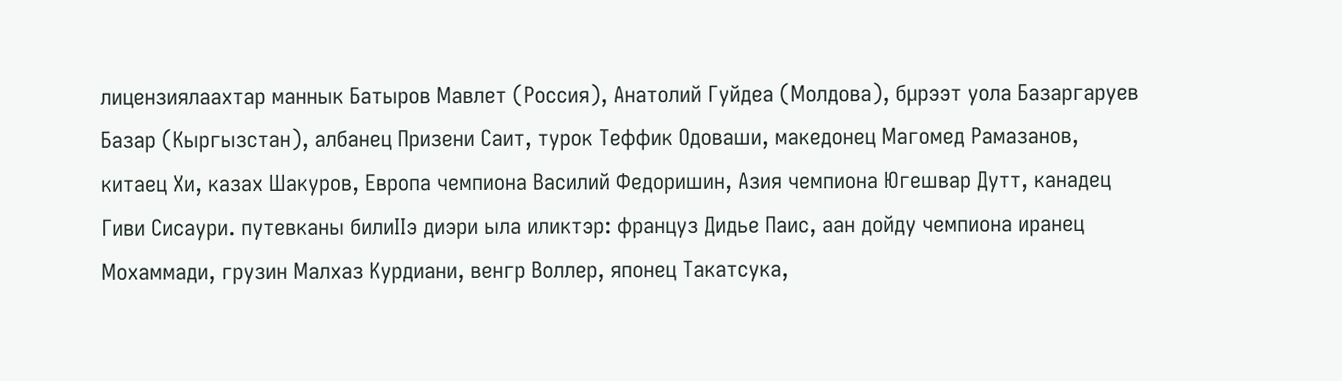лицензиялаахтар маннык Батыров Мавлет (Россия), Анатолий Гуйдеа (Молдова), бµрээт уола Базаргаруев Базар (Кыргызстан), албанец Призени Саит, турок Теффик Одоваши, македонец Магомед Рамазанов, китаец Хи, казах Шакуров, Европа чемпиона Василий Федоришин, Азия чемпиона Югешвар Дутт, канадец Гиви Сисаури. путевканы билиІІэ диэри ыла иликтэр: француз Дидье Паис, аан дойду чемпиона иранец Мохаммади, грузин Малхаз Курдиани, венгр Воллер, японец Такатсука,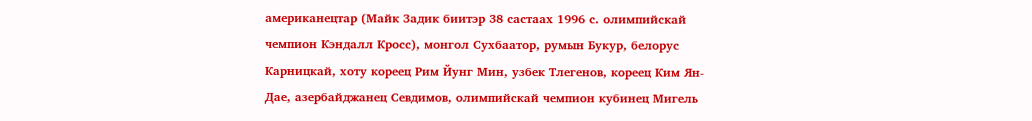американецтар (Майк Задик биитэр 38 састаах 1996 с. олимпийскай чемпион Кэндалл Кросс), монгол Сухбаатор, румын Букур, белорус Карницкай, хоту кореец Рим Йунг Мин, узбек Тлегенов, кореец Ким Ян-Дае, азербайджанец Севдимов, олимпийскай чемпион кубинец Мигель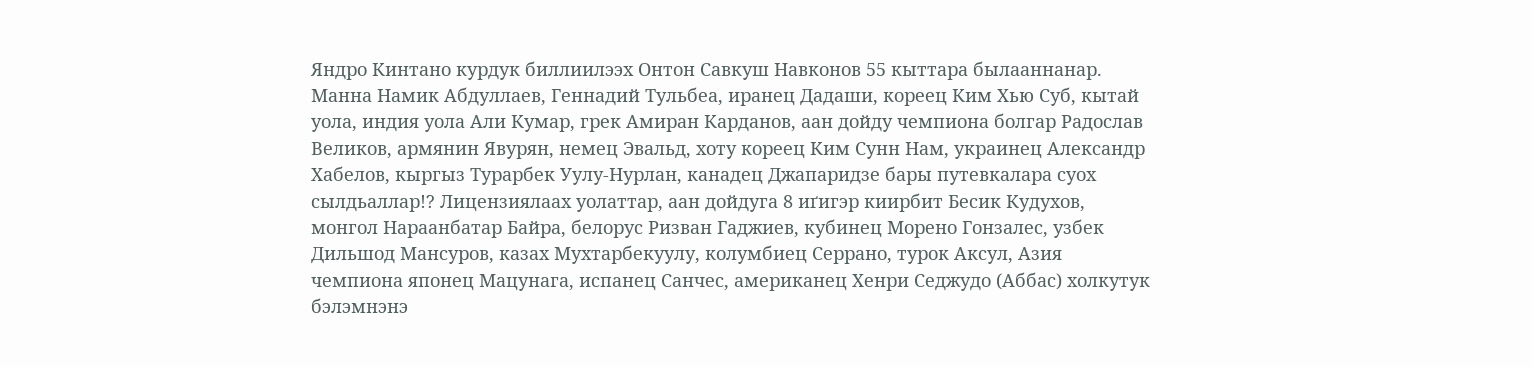Яндро Кинтано курдук биллиилээх Онтон Савкуш Навконов 55 кыттара былааннанар. Манна Намик Абдуллаев, Геннадий Тульбеа, иранец Дадаши, кореец Ким Хью Суб, кытай уола, индия уола Али Кумар, грек Амиран Карданов, аан дойду чемпиона болгар Радослав Великов, армянин Явурян, немец Эвальд, хоту кореец Ким Сунн Нам, украинец Александр Хабелов, кыргыз Турарбек Уулу-Нурлан, канадец Джапаридзе бары путевкалара суох сылдьаллар!? Лицензиялаах уолаттар, аан дойдуга 8 иґигэр киирбит Бесик Кудухов, монгол Нараанбатар Байра, белорус Ризван Гаджиев, кубинец Морено Гонзалес, узбек Дильшод Мансуров, казах Мухтарбекуулу, колумбиец Серрано, турок Аксул, Азия чемпиона японец Мацунага, испанец Санчес, американец Хенри Седжудо (Аббас) холкутук бэлэмнэнэ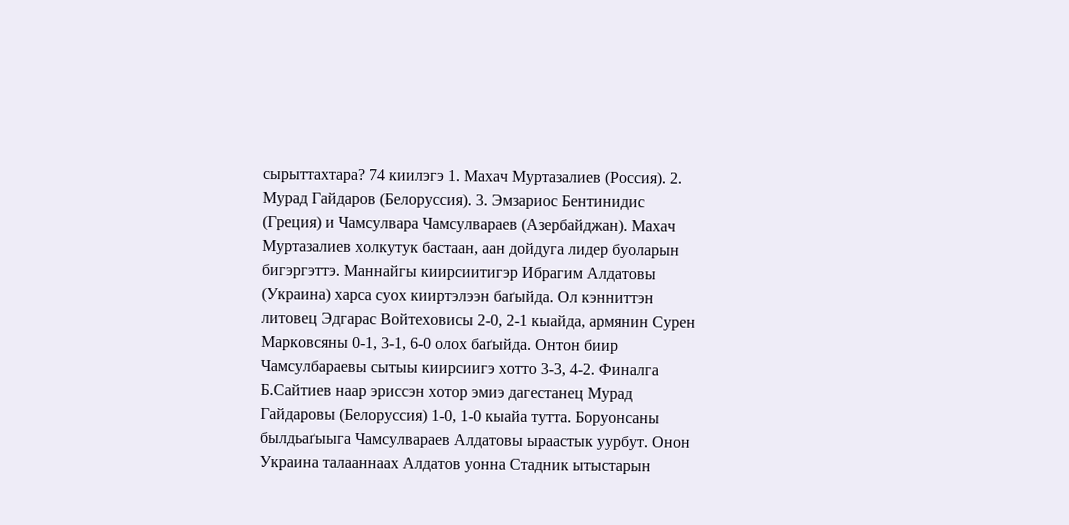сырыттахтара? 74 киилэгэ 1. Махач Муртазалиев (Россия). 2. Мурад Гайдаров (Белоруссия). 3. Эмзариос Бентинидис (Греция) и Чамсулвара Чамсулвараев (Азербайджан). Махач Муртазалиев холкутук бастаан, аан дойдуга лидер буоларын бигэргэттэ. Маннайгы киирсиитигэр Ибрагим Алдатовы (Украина) харса суох кииртэлээн баґыйда. Ол кэнниттэн литовец Эдгарас Войтеховисы 2-0, 2-1 кыайда, армянин Сурен Марковсяны 0-1, 3-1, 6-0 олох баґыйда. Онтон биир Чамсулбараевы сытыы киирсиигэ хотто 3-3, 4-2. Финалга Б.Сайтиев наар эриссэн хотор эмиэ дагестанец Мурад Гайдаровы (Белоруссия) 1-0, 1-0 кыайа тутта. Боруонсаны былдьаґыыга Чамсулвараев Алдатовы ыраастык уурбут. Онон Украина талааннаах Алдатов уонна Стадник ытыстарын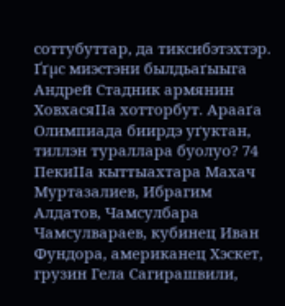соттубуттар, да тиксибэтэхтэр. Ґґµс миэстэни былдьаґыыга Андрей Стадник армянин ХовхасяІІа хотторбут. Арааґа Олимпиада биирдэ уґуктан, тиллэн тураллара буолуо? 74 ПекиІІа кыттыахтара Махач Муртазалиев, Ибрагим Алдатов, Чамсулбара Чамсулвараев, кубинец Иван Фундора, американец Хэскет, грузин Гела Сагирашвили,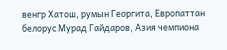венгр Хатош, румын Георгита, Европаттан белорус Мурад Гайдаров, Азия чемпиона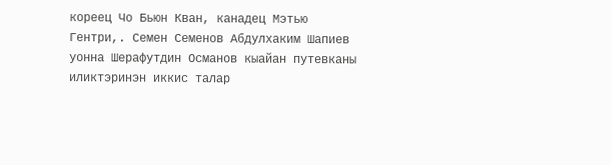кореец Чо Бьюн Кван, канадец Мэтью Гентри,. Семен Семенов Абдулхаким Шапиев уонна Шерафутдин Османов кыайан путевканы иликтэринэн иккис талар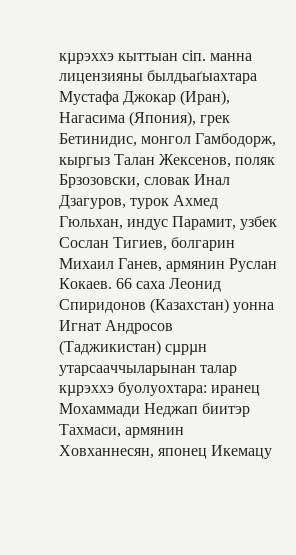кµрэххэ кыттыан сіп. манна лицензияны былдьаґыахтара Мустафа Джокар (Иран), Нагасима (Япония), грек Бетинидис, монгол Гамбодорж, кыргыз Талан Жексенов, поляк Брзозовски, словак Инал Дзагуров, турок Ахмед Гюльхан, индус Парамит, узбек Сослан Тигиев, болгарин Михаил Ганев, армянин Руслан Кокаев. 66 саха Леонид Спиридонов (Казахстан) уонна Игнат Андросов (Таджикистан) сµрµн утарсааччыларынан талар кµрэххэ буолуохтара: иранец Мохаммади Неджап биитэр Тахмаси, армянин Ховханнесян, японец Икемацу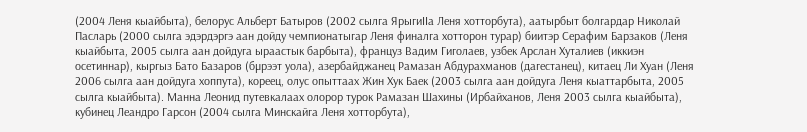(2004 Леня кыайбыта), белорус Альберт Батыров (2002 сылга ЯрыгиІІа Леня хотторбута), аатырбыт болгардар Николай Пасларь (2000 сылга эдэрдэргэ аан дойду чемпионатыгар Леня финалга хотторон турар) биитэр Серафим Барзаков (Леня кыайбыта, 2005 сылга аан дойдуга ыраастык барбыта), француз Вадим Гиголаев, узбек Арслан Хуталиев (иккиэн осетиннар), кыргыз Бато Базаров (бµрээт уола), азербайджанец Рамазан Абдурахманов (дагестанец), китаец Ли Хуан (Леня 2006 сылга аан дойдуга хоппута), кореец, олус опыттаах Жин Хук Баек (2003 сылга аан дойдуга Леня кыаттарбыта, 2005 сылга кыайбыта). Манна Леонид путевкалаах олорор турок Рамазан Шахины (Ирбайханов, Леня 2003 сылга кыайбыта), кубинец Леандро Гарсон (2004 сылга Минскайга Леня хотторбута),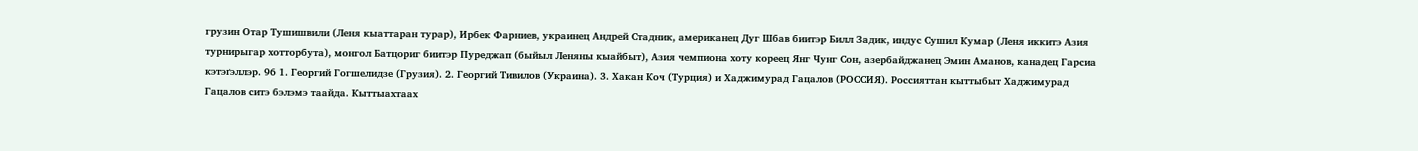грузин Отар Тушишвили (Леня кыаттаран турар), Ирбек Фарниев, украинец Андрей Стадник, американец Дуг Шбав биитэр Билл Задик, индус Сушил Кумар (Леня иккитэ Азия турнирыгар хотторбута), монгол Батцориг биитэр Пуреджап (быйыл Леняны кыайбыт), Азия чемпиона хоту кореец Янг Чунг Сон, азербайджанец Эмин Аманов, канадец Гарсиа кэтэґэллэр. 96 1. Георгий Гогшелидзе (Грузия). 2. Георгий Тивилов (Украина). 3. Хакан Коч (Турция) и Хаджимурад Гацалов (РОССИЯ). Россияттан кыттыбыт Хаджимурад Гацалов ситэ бэлэмэ таайда. Кыттыахтаах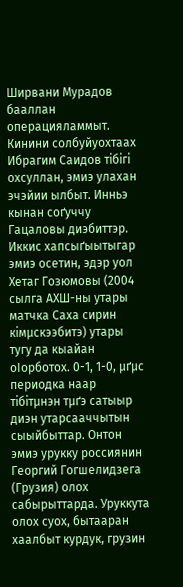Ширвани Мурадов бааллан операцияламмыт. Кинини солбуйуохтаах Ибрагим Саидов тібігі охсуллан, эмиэ улахан эчэйии ылбыт. Инньэ кынан соґуччу Гацаловы диэбиттэр. Иккис хапсыґыытыгар эмиэ осетин, эдэр уол Хетаг Гозюмовы (2004 сылга АХШ-ны утары матчка Саха сирин кімµскээбитэ) утары тугу да кыайан оІорботох. 0-1, 1-0, µґµс периодка наар тібітµнэн тµґэ сатыыр диэн утарсааччытын сыыйбыттар. Онтон эмиэ урукку россиянин Георгий Гогшелидзега (Грузия) олох сабырыттарда. Уруккута олох суох, бытааран хаалбыт курдук, грузин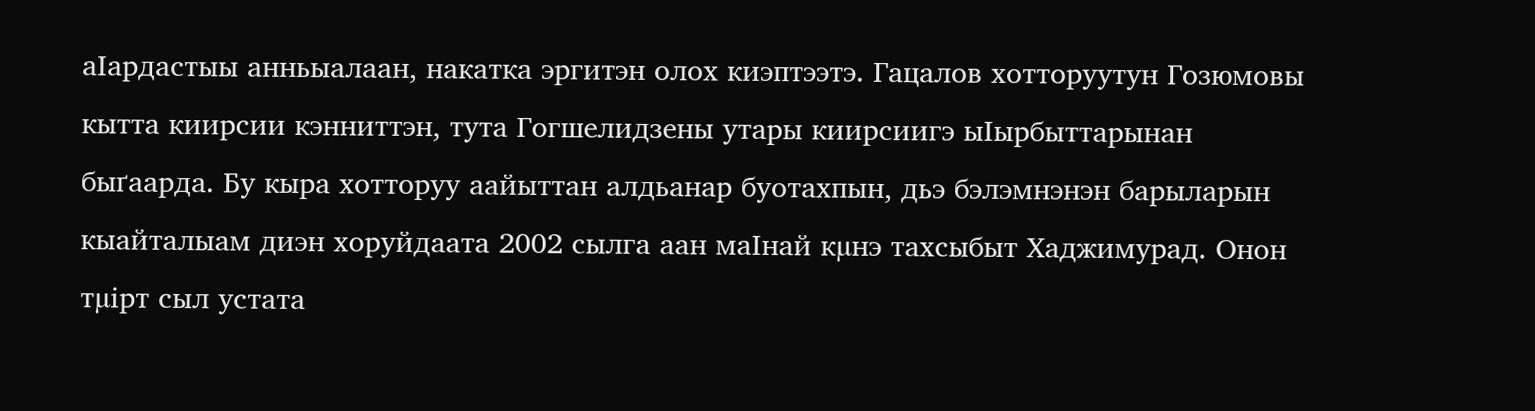аІардастыы анньыалаан, накатка эргитэн олох киэптээтэ. Гацалов хотторуутун Гозюмовы кытта киирсии кэнниттэн, тута Гогшелидзены утары киирсиигэ ыІырбыттарынан быґаарда. Бу кыра хотторуу аайыттан алдьанар буотахпын, дьэ бэлэмнэнэн барыларын кыайталыам диэн хоруйдаата 2002 сылга аан маІнай кµнэ тахсыбыт Хаджимурад. Онон тµірт сыл устата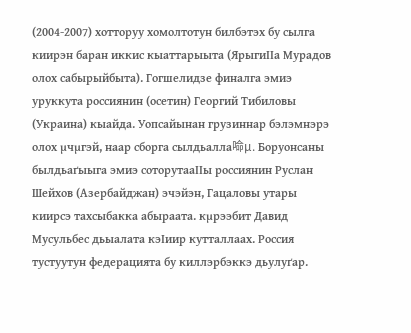(2004-2007) хотторуу хомолтотун билбэтэх бу сылга киирэн баран иккис кыаттарыыта (ЯрыгиІІа Мурадов олох сабырыйбыта). Гогшелидзе финалга эмиэ уруккута россиянин (осетин) Георгий Тибиловы (Украина) кыайда. Уопсайынан грузиннар бэлэмнэрэ олох µчµгэй, наар сборга сылдьалла𠵴µ. Боруонсаны былдьаґыыга эмиэ соторутааІІы россиянин Руслан Шейхов (Азербайджан) эчэйэн, Гацаловы утары киирсэ тахсыбакка абыраата. кµрээбит Давид Мусульбес дьыалата кэІиир кутталлаах. Россия тустуутун федерацията бу киллэрбэккэ дьулуґар.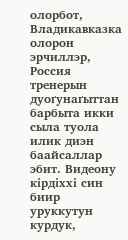олорбот, Владикавказка олорон эрчиллэр, Россия тренерын дуоґунаґыттан барбыта икки сыла туола илик диэн баайсаллар эбит. Видеону кірдіххі син биир уруккутун курдук,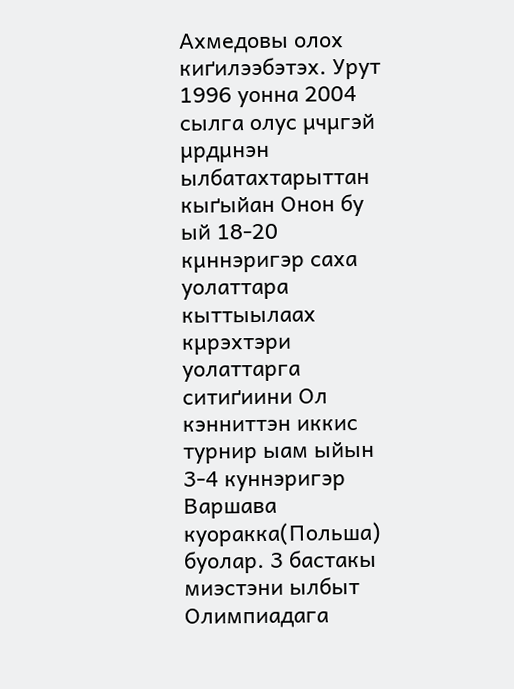Ахмедовы олох киґилээбэтэх. Урут 1996 уонна 2004 сылга олус µчµгэй µрдµнэн ылбатахтарыттан кыґыйан Онон бу ый 18-20 кµннэригэр саха уолаттара кыттыылаах кµрэхтэри уолаттарга ситиґиини Ол кэнниттэн иккис турнир ыам ыйын 3-4 куннэригэр Варшава куоракка(Польша) буолар. 3 бастакы миэстэни ылбыт Олимпиадага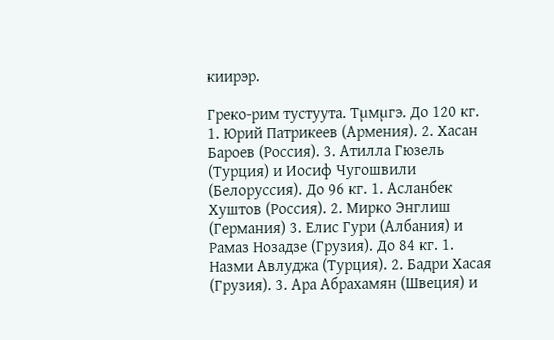киирэр.

Греко-рим тустуута. Тµмµгэ. До 120 кг. 1. Юрий Патрикеев (Армения). 2. Хасан Бароев (Россия). 3. Атилла Гюзель (Турция) и Иосиф Чугошвили (Белоруссия). До 96 кг. 1. Асланбек Хуштов (Россия). 2. Мирко Энглиш (Германия) 3. Елис Гури (Албания) и Рамаз Нозадзе (Грузия). До 84 кг. 1. Назми Авлуджа (Турция). 2. Бадри Хасая (Грузия). 3. Ара Абрахамян (Швеция) и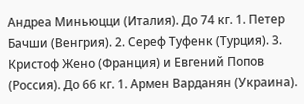Андреа Миньюцци (Италия). До 74 кг. 1. Петер Бачши (Венгрия). 2. Сереф Туфенк (Турция). 3. Кристоф Жено (Франция) и Евгений Попов (Россия). До 66 кг. 1. Армен Варданян (Украина).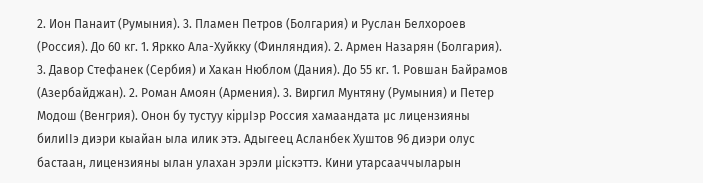2. Ион Панаит (Румыния). 3. Пламен Петров (Болгария) и Руслан Белхороев (Россия). До 60 кг. 1. Яркко Ала-Хуйкку (Финляндия). 2. Армен Назарян (Болгария). 3. Давор Стефанек (Сербия) и Хакан Нюблом (Дания). До 55 кг. 1. Ровшан Байрамов (Азербайджан). 2. Роман Амоян (Армения). 3. Виргил Мунтяну (Румыния) и Петер Модош (Венгрия). Онон бу тустуу кірµІэр Россия хамаандата µс лицензияны билиІІэ диэри кыайан ыла илик этэ. Адыгеец Асланбек Хуштов 96 диэри олус бастаан, лицензияны ылан улахан эрэли µіскэттэ. Кини утарсааччыларын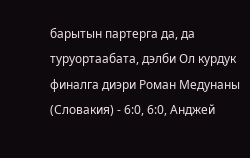барытын партерга да, да туруортаабата, дэлби Ол курдук финалга диэри Роман Медунаны (Словакия) - 6:0, 6:0, Анджей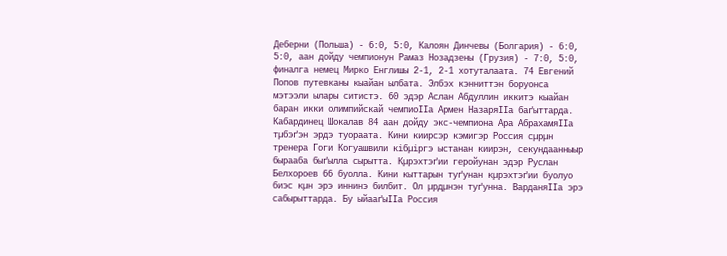Деберни (Польша) - 6:0, 5:0, Калоян Динчевы (Болгария) - 6:0, 5:0, аан дойду чемпионун Рамаз Нозадзены (Грузия) - 7:0, 5:0, финалга немец Мирко Енглишы 2-1, 2-1 хотуталаата. 74 Евгений Попов путевканы кыайан ылбата. Элбэх кэнниттэн боруонса мэтээли ылары ситистэ. 60 эдэр Аслан Абдуллин иккитэ кыайан баран икки олимпийскай чемпиоІІа Армен НазаряІІа баґыттарда. Кабардинец Шокалав 84 аан дойду экс-чемпиона Ара АбрахамяІІа тµбэґэн эрдэ туораата. Кини киирсэр кэмигэр Россия сµрµн тренера Гоги Когуашвили кібµіргэ ыстанан киирэн, секундаанныыр бырааба быґылла сырытта. Кµрэхтэґии геройунан эдэр Руслан Белхороев 66 буолла. Кини кыттарын туґунан кµрэхтэґии буолуо биэс кµн эрэ иннинэ билбит. Ол µрдµнэн туґунна. ВарданяІІа эрэ сабырыттарда. Бу ыйааґыІІа Россия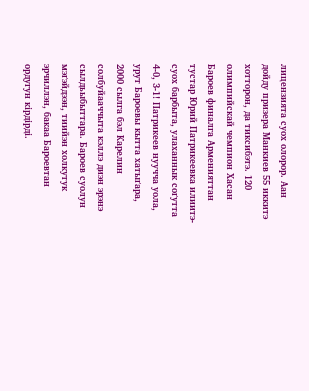лицензията суох олорор. Аан дойду призера Манкиев 55 иккитэ хотторон, да тиксибэтэ. 120 олимпийскай чемпион Хасан Бароев финалга Арменияттан тустар Юрий Патрикеевка илиитэ- суох барбыта, улаханнык соґутта 4-0, 3-1! Патрикеев нуучча уола, урут Бароевы кытта хатыґара, 2000 сылга бэл Карелин солбуйааччыта кэллэ диэн эрэнэ сылдьыбыттара. Бароев суолун мэґэйдээн, тиийэн холкутук эрчиллэн, бакаа Бароевтан ордугун кірдірді.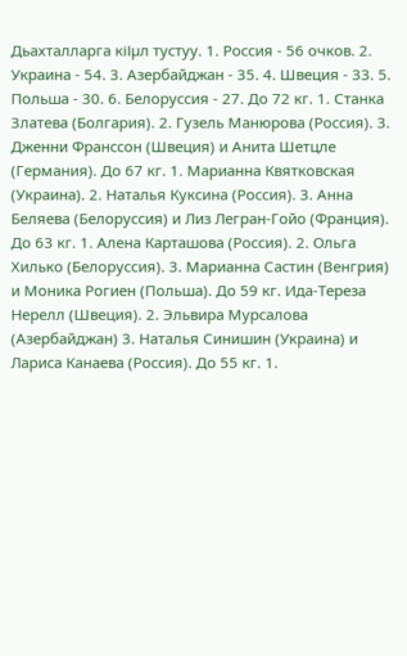Дьахталларга кіІµл тустуу. 1. Россия - 56 очков. 2. Украина - 54. 3. Азербайджан - 35. 4. Швеция - 33. 5. Польша - 30. 6. Белоруссия - 27. До 72 кг. 1. Станка Златева (Болгария). 2. Гузель Манюрова (Россия). 3. Дженни Франссон (Швеция) и Анита Шетцле (Германия). До 67 кг. 1. Марианна Квятковская (Украина). 2. Наталья Куксина (Россия). 3. Анна Беляева (Белоруссия) и Лиз Легран-Гойо (Франция). До 63 кг. 1. Алена Карташова (Россия). 2. Ольга Хилько (Белоруссия). 3. Марианна Састин (Венгрия) и Моника Рогиен (Польша). До 59 кг. Ида-Тереза Нерелл (Швеция). 2. Эльвира Мурсалова (Азербайджан) 3. Наталья Синишин (Украина) и Лариса Канаева (Россия). До 55 кг. 1.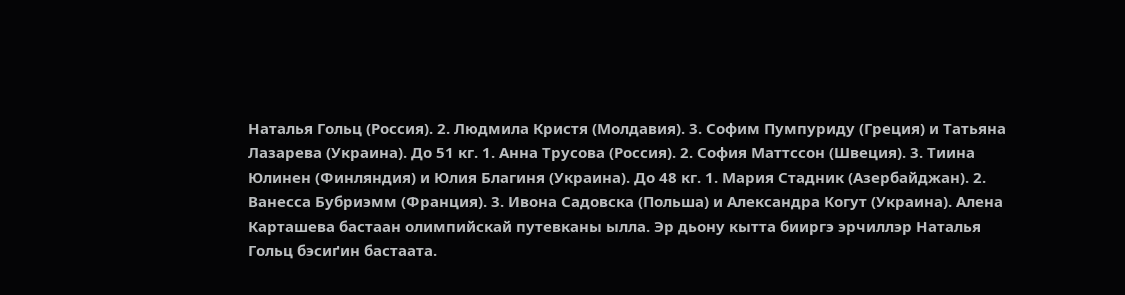Наталья Гольц (Россия). 2. Людмила Кристя (Молдавия). 3. Софим Пумпуриду (Греция) и Татьяна Лазарева (Украина). До 51 кг. 1. Анна Трусова (Россия). 2. София Маттссон (Швеция). 3. Тиина Юлинен (Финляндия) и Юлия Благиня (Украина). До 48 кг. 1. Мария Стадник (Азербайджан). 2. Ванесса Бубриэмм (Франция). 3. Ивона Садовска (Польша) и Александра Когут (Украина). Алена Карташева бастаан олимпийскай путевканы ылла. Эр дьону кытта бииргэ эрчиллэр Наталья Гольц бэсиґин бастаата.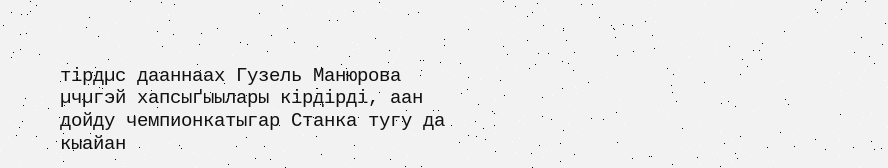тірдµс дааннаах Гузель Манюрова µчµгэй хапсыґыылары кірдірді, аан дойду чемпионкатыгар Станка тугу да кыайан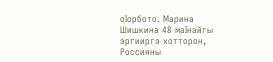оІорбото. Марина Шишкина 48 маІнайгы эргииргэ хотторон, Россияны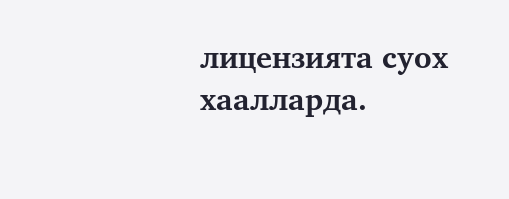лицензията суох хаалларда.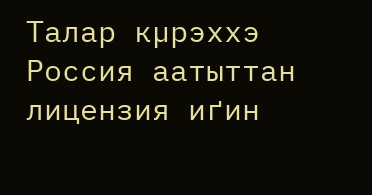Талар кµрэххэ Россия аатыттан лицензия иґин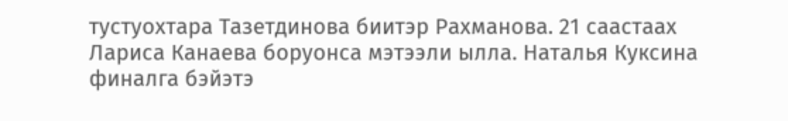тустуохтара Тазетдинова биитэр Рахманова. 21 саастаах Лариса Канаева боруонса мэтээли ылла. Наталья Куксина финалга бэйэтэ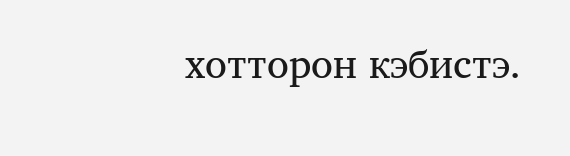хотторон кэбистэ.